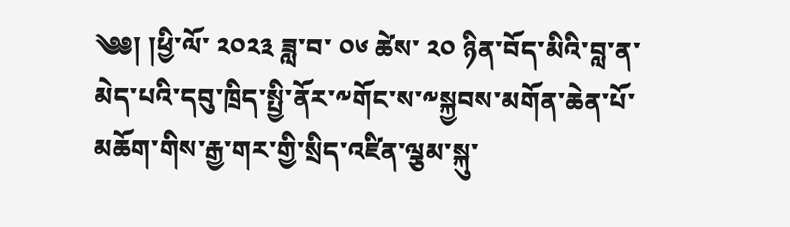༄༅། །ཕྱི་ལོ་ ༢༠༢༣ ཟླ་བ་ ༠༦ ཚེས་ ༢༠ ཉིན་བོད་མིའི་བླ་ན་མེད་པའི་དབུ་ཁྲིད་སྤྱི་ནོར་༸གོང་ས་༸སྐྱབས་མགོན་ཆེན་པོ་མཆོག་གིས་རྒྱ་གར་གྱི་སྲིད་འཛིན་ལྕམ་སྐུ་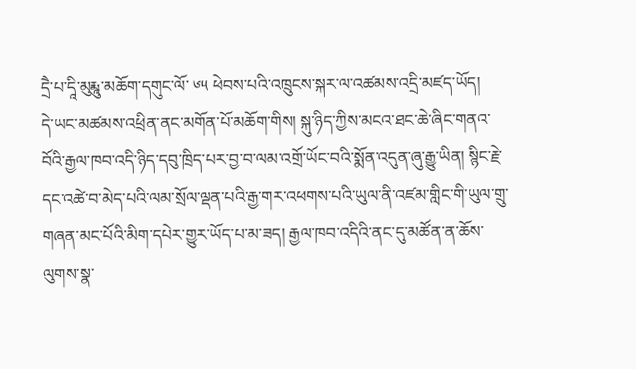དྲཻ་པ་དཱི་མུརྨཱུ་མཆོག་དགུང་ལོ་ ༦༥ ཕེབས་པའི་འཁྲུངས་སྐར་ལ་འཚམས་འདྲི་མཛད་ཡོད།
དེ་ཡང་མཚམས་འཕྲིན་ནང་མགོན་པོ་མཆོག་གིས། སྐུ་ཉིད་ཀྱིས་མངའ་ཐང་ཆེ་ཞིང་གནའ་བོའི་རྒྱལ་ཁབ་འདི་ཉིད་དབུ་ཁྲིད་པར་བྱ་བ་ལམ་འགྲོ་ཡོང་བའི་སྨོན་འདུན་ཞུ་རྒྱུ་ཡིན། སྙིང་རྗེ་དང་འཚེ་བ་མེད་པའི་ལམ་སྲོལ་ལྡན་པའི་རྒྱ་གར་འཕགས་པའི་ཡུལ་ནི་འཛམ་གླིང་གི་ཡུལ་གྲུ་གཞན་མང་པོའི་མིག་དཔེར་གྱུར་ཡོད་པ་མ་ཟད། རྒྱལ་ཁབ་འདིའི་ནང་དུ་མཚོན་ན་ཆོས་ལུགས་སྣ་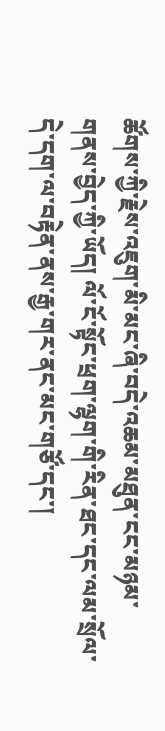ཚོགས་ཀྱི་རྗེས་འཇུག་མི་མང་ཞི་བདེ་འཆམ་མཐུན་ངང་མཉམ་གནས་བྱེད་ཀྱི་ཡོད། ལོ་ངོ་སྟོང་ཕྲག་ལྷག་གི་རིན་ཐང་དང་ལམ་སྲོལ་དེ་དག་ལ་བརྟེན་ནས་རྒྱ་གར་ནང་མང་གཙོ་དང་།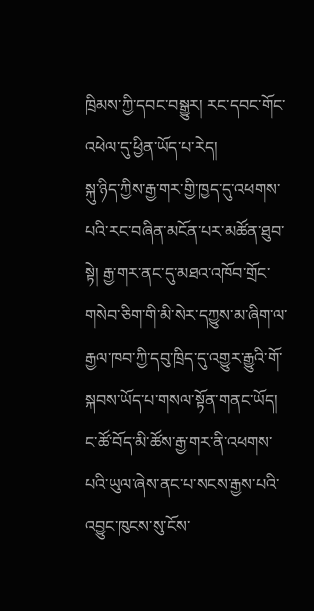ཁྲིམས་ཀྱི་དབང་བསྒྱུར། རང་དབང་གོང་འཕེལ་དུ་ཕྱིན་ཡོད་པ་རེད།
སྐུ་ཉིད་ཀྱིས་རྒྱ་གར་གྱི་ཁྱད་དུ་འཕགས་པའི་རང་བཞིན་མངོན་པར་མཚོན་ཐུབ་སྟེ། རྒྱ་གར་ནང་དུ་མཐའ་འཁོབ་གྲོང་གསེབ་ཅིག་གི་མི་སེར་དཀྱུས་མ་ཞིག་ལ་རྒྱལ་ཁབ་ཀྱི་དབུ་ཁྲིད་དུ་འགྱུར་རྒྱུའི་གོ་སྐབས་ཡོད་པ་གསལ་སྟོན་གནང་ཡོད། ང་ཚོ་བོད་མི་ཚོས་རྒྱ་གར་ནི་འཕགས་པའི་ཡུལ་ཞེས་ནང་པ་སངས་རྒྱས་པའི་འབྱུང་ཁུངས་སུ་ངོས་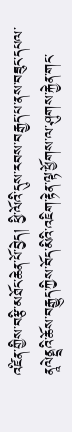འཛིན་གྱིས་བརྩི་མཐོང་ཆེན་པོ་བྱེད། ཕྱི་ལོའི་དུས་རབས་བརྒྱད་པ་ནས་བཟུང་དཔལ་ནཱལེནྡྲའི་ཆོས་བརྒྱུད་ཀྱིས་བོད་མིའི་འཇིག་རྟེན་ལྟ་ཕྱོགས་ལ་ཤུགས་རྐྱེན་གང་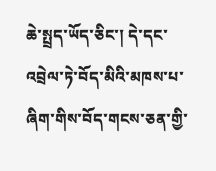ཆེ་སྤྲད་ཡོད་ཅིང་། དེ་དང་འབྲེལ་ཏེ་བོད་མིའི་མཁས་པ་ཞིག་གིས་བོད་གངས་ཅན་གྱི་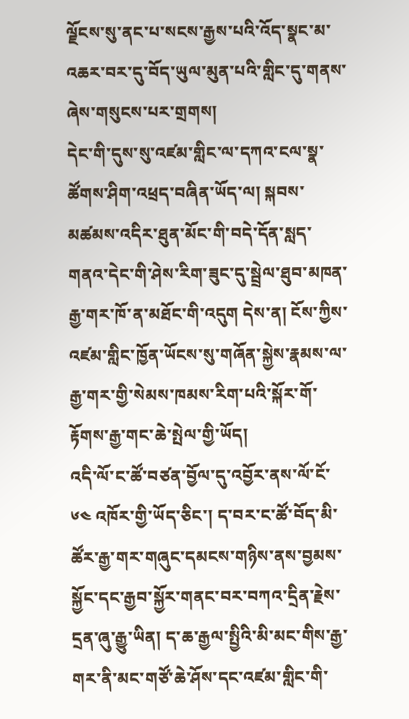ལྗོངས་སུ་ནང་པ་སངས་རྒྱས་པའི་འོད་སྣང་མ་འཆར་བར་དུ་བོད་ཡུལ་མུན་པའི་གླིང་དུ་གནས་ཞེས་གསུངས་པར་གྲགས།
དེང་གི་དུས་སུ་འཛམ་གླིང་ལ་དཀའ་ངལ་སྣ་ཚོགས་ཤིག་འཕྲད་བཞིན་ཡོད་ལ། སྐབས་མཚམས་འདིར་ཐུན་མོང་གི་བདེ་དོན་སླད་གནའ་དེང་གི་ཤེས་རིག་ཟུང་དུ་སྦྲེལ་ཐུབ་མཁན་རྒྱ་གར་ཁོ་ན་མཐོང་གི་འདུག དེས་ན། ངོས་ཀྱིས་འཛམ་གླིང་ཁྱོན་ཡོངས་སུ་གཞོན་སྐྱེས་རྣམས་ལ་རྒྱ་གར་གྱི་སེམས་ཁམས་རིག་པའི་སྐོར་གོ་རྟོགས་རྒྱ་གང་ཆེ་སྤེལ་གྱི་ཡོད།
འདི་ལོ་ང་ཚོ་བཙན་བྱོལ་དུ་འབྱོར་ནས་ལོ་ངོ་ ༦༤ འཁོར་གྱི་ཡོད་ཅིང་། ད་བར་ང་ཚོ་བོད་མི་ཚོར་རྒྱ་གར་གཞུང་དམངས་གཉིས་ནས་བྱམས་སྐྱོང་དང་རྒྱབ་སྐྱོར་གནང་བར་བཀའ་དྲིན་རྗེས་དྲན་ཞུ་རྒྱུ་ཡིན། ད་ཆ་རྒྱལ་སྤྱིའི་མི་མང་གིས་རྒྱ་གར་ནི་མང་གཙོ་ཆེ་ཤོས་དང་འཛམ་གླིང་གི་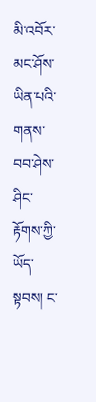མི་འབོར་མང་ཤོས་ཡིན་པའི་གནས་བབ་ཤེས་ཤིང་རྟོགས་ཀྱི་ཡོད་སྟབས། ང་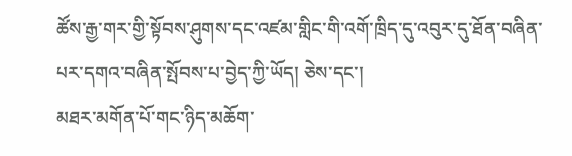ཚོས་རྒྱ་གར་གྱི་སྟོབས་ཤུགས་དང་འཛམ་གླིང་གི་འགོ་ཁྲིད་དུ་འབུར་དུ་ཐོན་བཞིན་པར་དགའ་བཞིན་སྤོབས་པ་བྱེད་ཀྱི་ཡོད། ཅེས་དང་།
མཐར་མགོན་པོ་གང་ཉིད་མཆོག་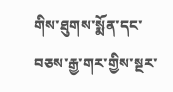གིས་ཐུགས་སྨོན་དང་བཅས་རྒྱ་གར་གྱིས་སྔར་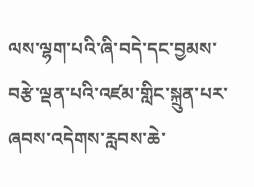ལས་ལྷག་པའི་ཞི་བདེ་དང་བྱམས་བརྩེ་ལྡན་པའི་འཛམ་གླིང་སྐྲུན་པར་ཞབས་འདེགས་རླབས་ཆེ་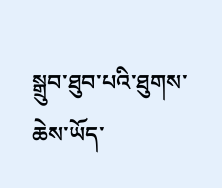སྒྲུབ་ཐུབ་པའི་ཐུགས་ཆེས་ཡོད་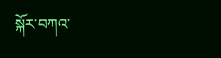སྐོར་བཀའ་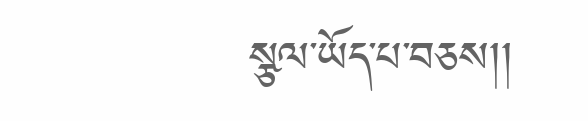སྩལ་ཡོད་པ་བཅས།།